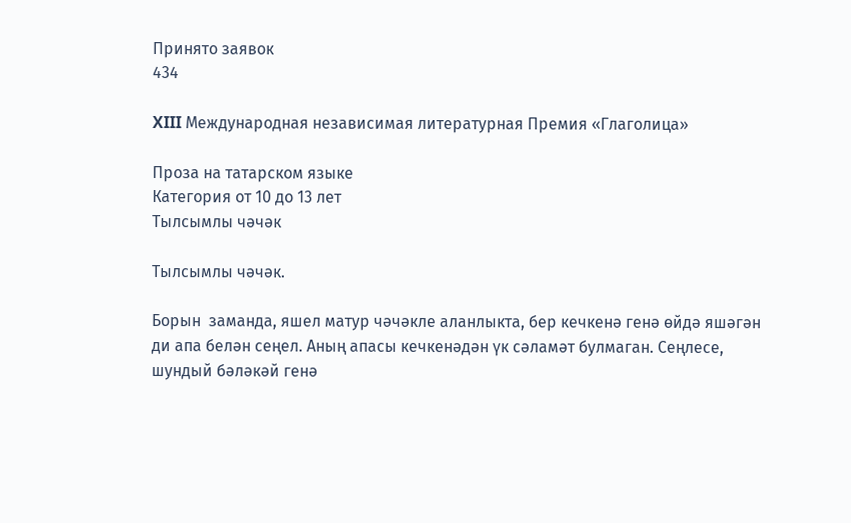Принято заявок
434

XIII Международная независимая литературная Премия «Глаголица»

Проза на татарском языке
Категория от 10 до 13 лет
Тылсымлы чәчәк

Тылсымлы чәчәк.

Борын  заманда, яшел матур чәчәкле аланлыкта, бер кечкенә генә өйдә яшәгән ди апа белән сеңел. Аның апасы кечкенәдән үк сәламәт булмаган. Сеңлесе, шундый бәләкәй генә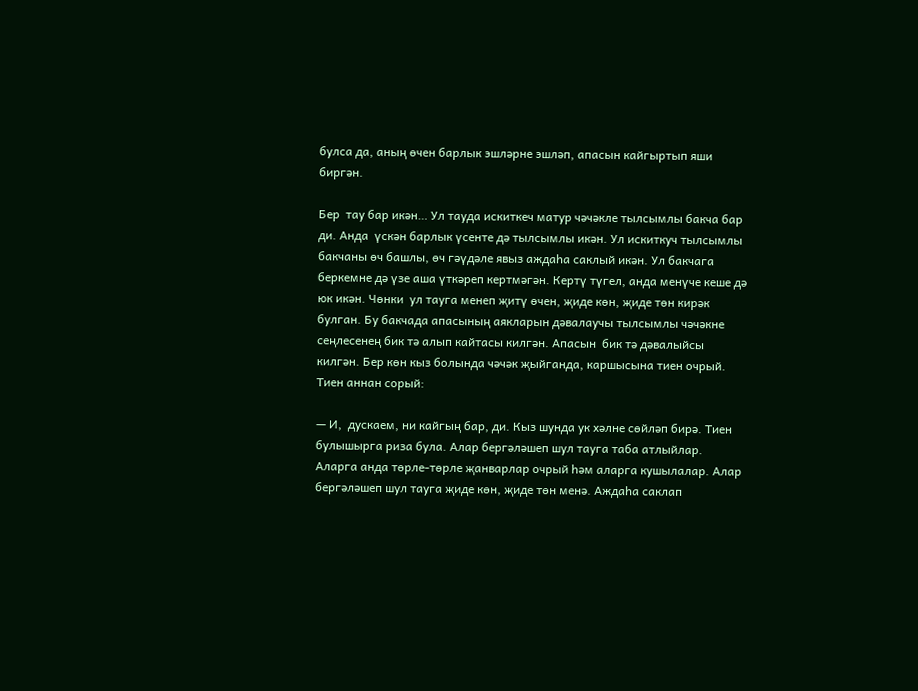булса да, аның өчен барлык эшләрне эшләп, апасын кайгыртып яши биргән.

Бер  тау бар икән… Ул тауда искиткеч матур чәчәкле тылсымлы бакча бар ди. Анда  үскән барлык үсенте дә тылсымлы икән. Ул искиткуч тылсымлы бакчаны өч башлы, өч гәүдәле явыз аждаһа саклый икән. Ул бакчага беркемне дә үзе аша үткәреп кертмәгән. Кертү түгел, анда менүче кеше дә юк икән. Чөнки  ул тауга менеп җитү өчен, җиде көн, җиде төн кирәк булган. Бу бакчада апасының аякларын дәвалаучы тылсымлы чәчәкне сеңлесенең бик тә алып кайтасы килгән. Апасын  бик тә дәвалыйсы килгән. Бер көн кыз болында чәчәк җыйганда, каршысына тиен очрый. Тиен аннан сорый:

— И,  дускаем, ни кайгың бар, ди. Кыз шунда ук хәлне сөйләп бирә. Тиен булышырга риза була. Алар бергәләшеп шул тауга таба атлыйлар. Аларга анда төрле-төрле җанварлар очрый һәм аларга кушылалар. Алар бергәләшеп шул тауга җиде көн, җиде төн менә. Аждаһа саклап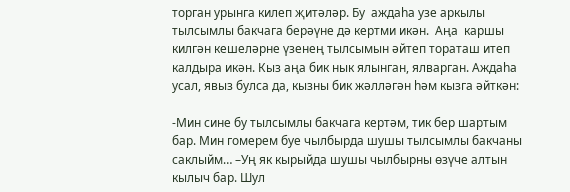торган урынга килеп җитәләр. Бу  аждаһа узе аркылы тылсымлы бакчага берәүне дә кертми икән.  Аңа  каршы килгән кешеләрне үзенең тылсымын әйтеп тораташ итеп калдыра икән. Кыз аңа бик нык ялынган, ялварган. Аждаһа усал, явыз булса да, кызны бик жәлләгән һәм кызга әйткән:

-Мин сине бу тылсымлы бакчага кертәм, тик бер шартым бар. Мин гомерем буе чылбырда шушы тылсымлы бакчаны саклыйм… –Уң як кырыйда шушы чылбырны өзүче алтын кылыч бар. Шул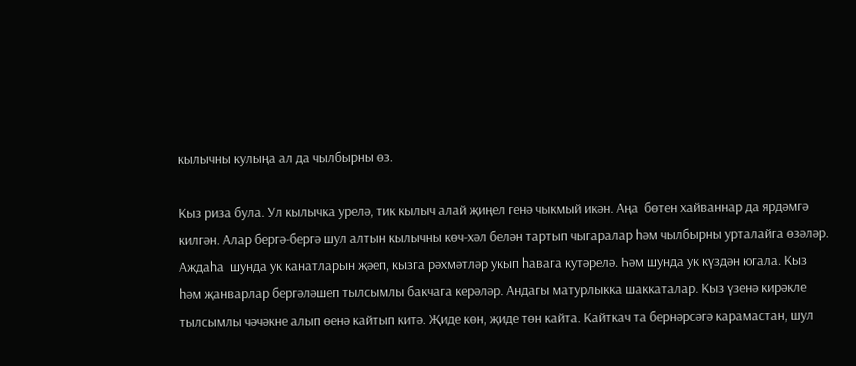кылычны кулыңа ал да чылбырны өз.

Кыз риза була. Ул кылычка урелә, тик кылыч алай җиңел генә чыкмый икән. Аңа  бөтен хайваннар да ярдәмгә килгән. Алар бергә-бергә шул алтын кылычны көч-хәл белән тартып чыгаралар һәм чылбырны урталайга өзәләр. Аждаһа  шунда ук канатларын җәеп, кызга рәхмәтләр укып һавага кутәрелә. Һәм шунда ук күздән югала. Кыз һәм җанварлар бергәләшеп тылсымлы бакчага керәләр. Андагы матурлыкка шаккаталар. Кыз үзенә кирәкле тылсымлы чәчәкне алып өенә кайтып китә. Җиде көн, җиде төн кайта. Кайткач та бернәрсәгә карамастан, шул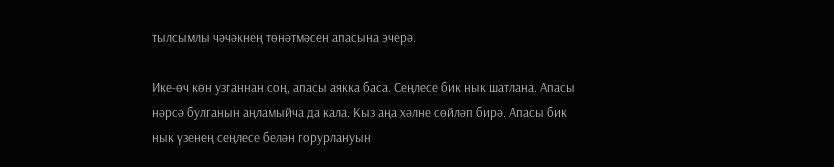тылсымлы чәчәкнең төнәтмәсен апасына эчерә.

Ике-өч көн узганнан соң, апасы аякка баса. Сеңлесе бик нык шатлана. Апасы нәрсә булганын аңламыйча да кала. Кыз аңа хәлне сөйләп бирә. Апасы бик нык үзенең сеңлесе белән горурлануын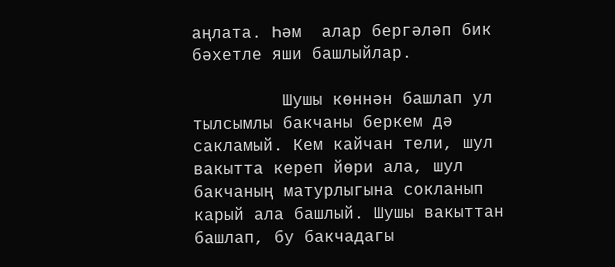аңлата. Һәм  алар бергәләп бик бәхетле яши башлыйлар.

         Шушы көннән башлап ул тылсымлы бакчаны беркем дә сакламый. Кем кайчан тели, шул вакытта кереп йөри ала, шул бакчаның матурлыгына сокланып карый ала башлый. Шушы вакыттан башлап, бу бакчадагы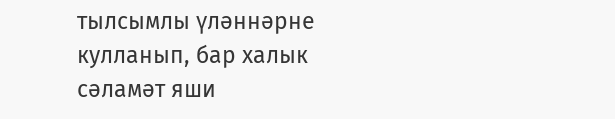тылсымлы үләннәрне кулланып, бар халык сәламәт яши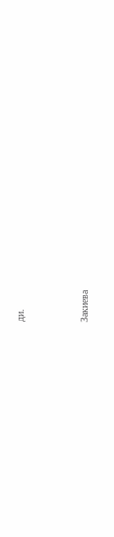ди.



Закиева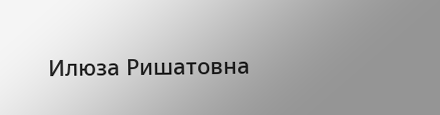Илюза Ришатовна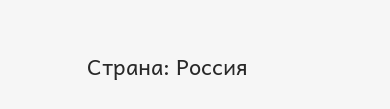Страна: Россия